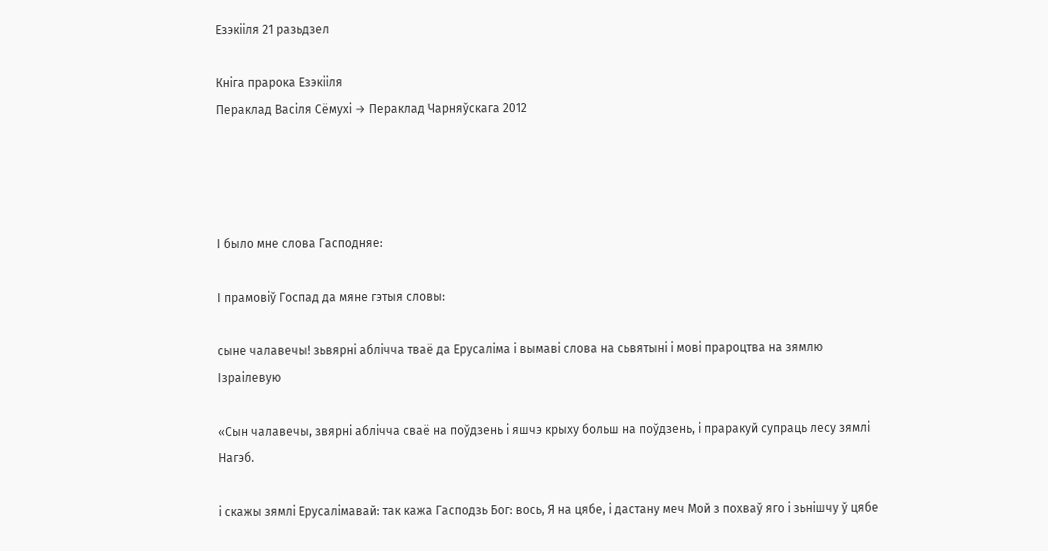Езэкііля 21 разьдзел

Кніга прарока Езэкііля
Пераклад Васіля Сёмухі → Пераклад Чарняўскага 2012




І было мне слова Гасподняе:

І прамовіў Госпад да мяне гэтыя словы:

сыне чалавечы! зьвярні аблічча тваё да Ерусаліма і вымаві слова на сьвятыні і мові прароцтва на зямлю Ізраілевую

«Сын чалавечы, звярні аблічча сваё на поўдзень і яшчэ крыху больш на поўдзень, і праракуй супраць лесу зямлі Нагэб.

і скажы зямлі Ерусалімавай: так кажа Гасподзь Бог: вось, Я на цябе, і дастану меч Мой з похваў яго і зьнішчу ў цябе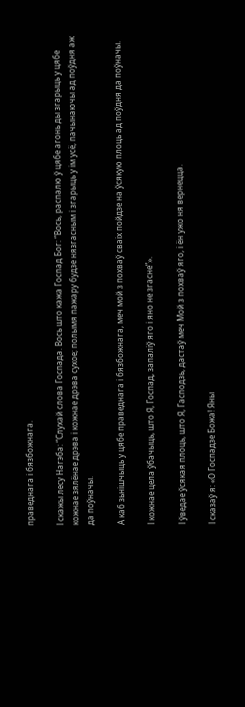праведнага і бязбожнага.

І скажы лесу Нагэба: “Слухай слова Госпада. Вось што кажа Госпад Бог: “Вось, распалю ў цябе агонь ды згарыць у цябе кожнае зялёнае дрэва і кожнае дрэва сухое; полымя пажару будзе нязгасным і згарыць у ім усё, пачынаючы ад поўдня аж да поўначы.

А каб зьнішчыць у цябе праведнага і бязбожнага, меч мой з похваў сваіх пойдзе на ўсякую плоць ад поўдня да поўначы.

І кожнае цела ўбачыць, што Я, Госпад, запаліў яго і яно не згасне”».

І ўведае ўсякая плоць, што Я, Гасподзь, дастаў меч Мой з похваў яго, і ён ужо ня вернецца.

І сказаў я: «О Госпадзе Божа! Яны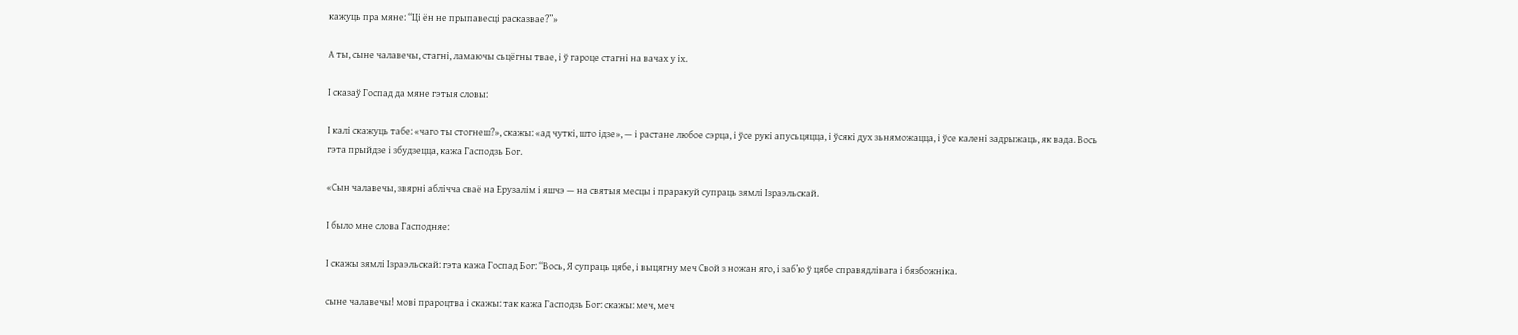кажуць пра мяне: “Ці ён не прыпавесці расказвае?”»

А ты, сыне чалавечы, стагні, ламаючы сьцёгны твае, і ў гароце стагні на вачах у іх.

І сказаў Госпад да мяне гэтыя словы:

І калі скажуць табе: «чаго ты стогнеш?», скажы: «ад чуткі, што ідзе», — і растане любое сэрца, і ўсе рукі апусьцяцца, і ўсякі дух зьняможацца, і ўсе калені задрыжаць, як вада. Вось гэта прыйдзе і збудзецца, кажа Гасподзь Бог.

«Сын чалавечы, звярні аблічча сваё на Ерузалім і яшчэ — на святыя месцы і праракуй супраць зямлі Ізраэльскай.

І было мне слова Гасподняе:

І скажы зямлі Ізраэльскай: гэта кажа Госпад Бог: “Вось, Я супраць цябе, і выцягну меч Свой з ножан яго, і заб’ю ў цябе справядлівага і бязбожніка.

сыне чалавечы! мові прароцтва і скажы: так кажа Гасподзь Бог: скажы: меч, меч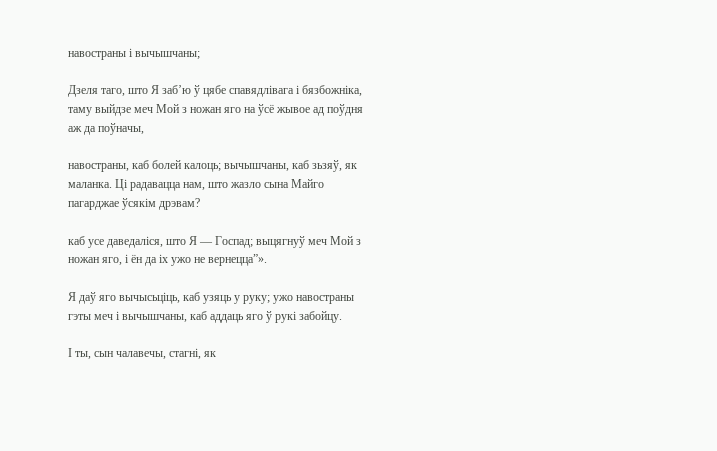навостраны і вычышчаны;

Дзеля таго, што Я заб’ю ў цябе спавядлівага і бязбожніка, таму выйдзе меч Мой з ножан яго на ўсё жывое ад поўдня аж да поўначы,

навостраны, каб болей калоць; вычышчаны, каб зьзяў, як маланка. Ці радавацца нам, што жазло сына Майго пагарджае ўсякім дрэвам?

каб усе даведаліся, што Я — Госпад; выцягнуў меч Мой з ножан яго, і ён да іх ужо не вернецца”».

Я даў яго вычысьціць, каб узяць у руку; ужо навостраны гэты меч і вычышчаны, каб аддаць яго ў рукі забойцу.

І ты, сын чалавечы, стагні, як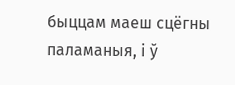быццам маеш сцёгны паламаныя, і ў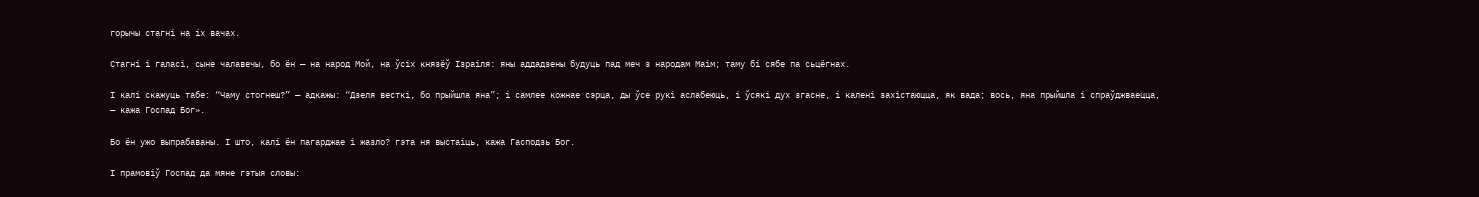горычы стагні на іх вачах.

Стагні і галасі, сыне чалавечы, бо ён — на народ Мой, на ўсіх князёў Ізраіля: яны аддадзены будуць пад меч з народам Маім; таму бі сябе па сьцёгнах.

І калі скажуць табе: “Чаму стогнеш?” — адкажы: “Дзеля весткі, бо прыйшла яна”; і самлее кожнае сэрца, ды ўсе рукі аслабеюць, і ўсякі дух згасне, і калені захістаюцца, як вада; вось, яна прыйшла і спраўджваецца, — кажа Госпад Бог».

Бо ён ужо выпрабаваны. І што, калі ён пагарджае і жазло? гэта ня выстаіць, кажа Гасподзь Бог.

І прамовіў Госпад да мяне гэтыя словы: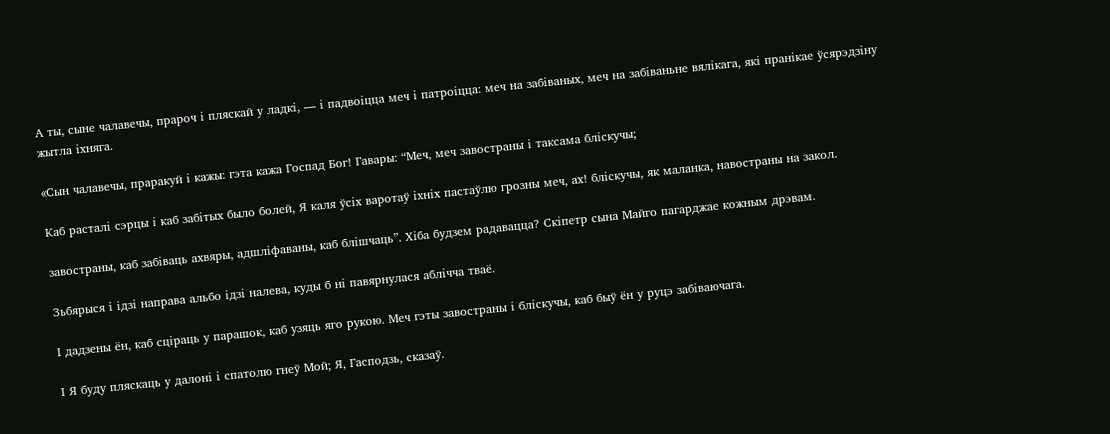А ты, сыне чалавечы, прароч і пляскай у ладкі, — і падвоіцца меч і патроіцца: меч на забіваных, меч на забіваньне вялікага, які пранікае ўсярэдзіну жытла іхняга.

«Сын чалавечы, праракуй і кажы: гэта кажа Госпад Бог! Гавары: “Меч, меч завостраны і таксама бліскучы;

Каб расталі сэрцы і каб забітых было болей, Я каля ўсіх варотаў іхніх пастаўлю грозны меч, ах! бліскучы, як маланка, навостраны на закол.

завостраны, каб забіваць ахвяры, адшліфаваны, каб блішчаць”. Хіба будзем радавацца? Скіпетр сына Майго пагарджае кожным дрэвам.

Зьбярыся і ідзі направа альбо ідзі налева, куды б ні павярнулася аблічча тваё.

І дадзены ён, каб сціраць у парашок, каб узяць яго рукою. Меч гэты завостраны і бліскучы, каб быў ён у руцэ забіваючага.

І Я буду пляскаць у далоні і спатолю гнеў Мой; Я, Гасподзь, сказаў.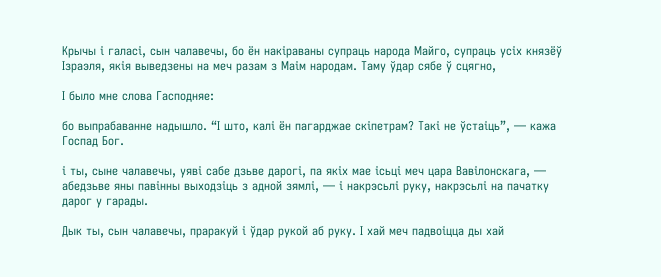Крычы і галасі, сын чалавечы, бо ён накіраваны супраць народа Майго, супраць усіх князёў Ізраэля, якія выведзены на меч разам з Маім народам. Таму ўдар сябе ў сцягно,

І было мне слова Гасподняе:

бо выпрабаванне надышло. “І што, калі ён пагарджае скіпетрам? Такі не ўстаіць”, — кажа Госпад Бог.

і ты, сыне чалавечы, уяві сабе дзьве дарогі, па якіх мае ісьці меч цара Вавілонскага, — абедзьве яны павінны выходзіць з адной зямлі, — і накрэсьлі руку, накрэсьлі на пачатку дарог у гарады.

Дык ты, сын чалавечы, праракуй і ўдар рукой аб руку. І хай меч падвоіцца ды хай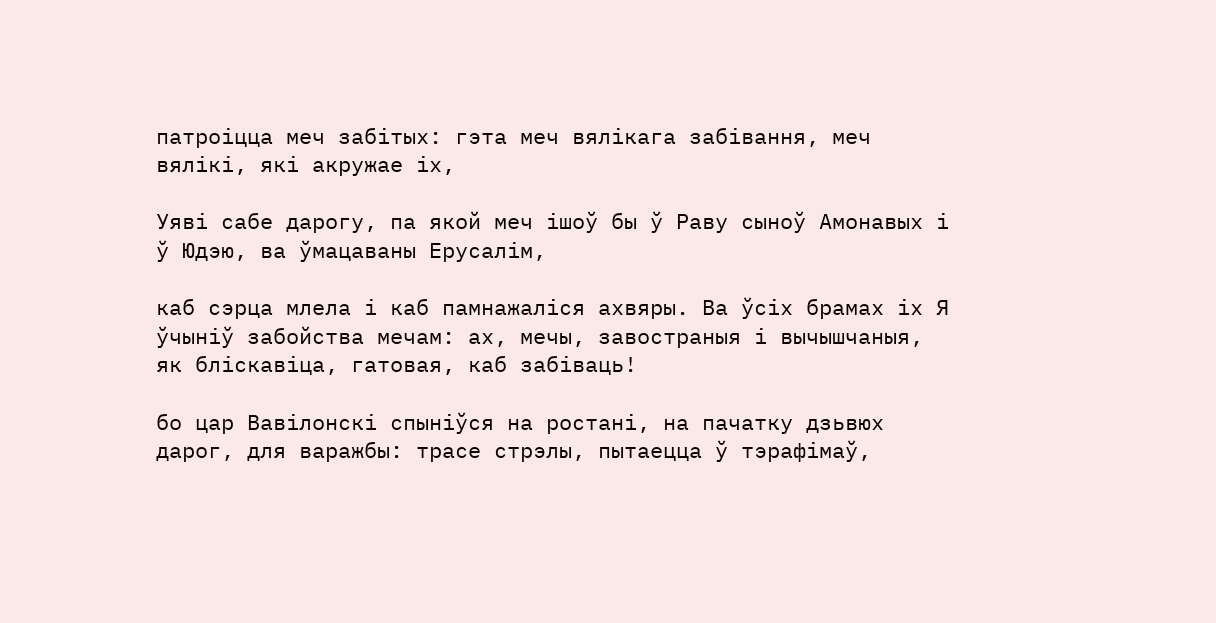патроіцца меч забітых: гэта меч вялікага забівання, меч вялікі, які акружае іх,

Уяві сабе дарогу, па якой меч ішоў бы ў Раву сыноў Амонавых і ў Юдэю, ва ўмацаваны Ерусалім,

каб сэрца млела і каб памнажаліся ахвяры. Ва ўсіх брамах іх Я ўчыніў забойства мечам: ах, мечы, завостраныя і вычышчаныя, як бліскавіца, гатовая, каб забіваць!

бо цар Вавілонскі спыніўся на ростані, на пачатку дзьвюх дарог, для варажбы: трасе стрэлы, пытаецца ў тэрафімаў,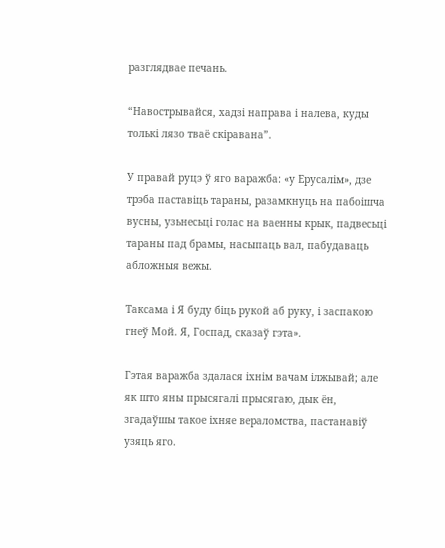разглядвае печань.

“Навострывайся, хадзі направа і налева, куды толькі лязо тваё скіравана”.

У правай руцэ ў яго варажба: «у Ерусалім», дзе трэба паставіць тараны, разамкнуць на пабоішча вусны, узьнесьці голас на ваенны крык, падвесьці тараны пад брамы, насыпаць вал, пабудаваць абложныя вежы.

Таксама і Я буду біць рукой аб руку, і заспакою гнеў Мой. Я, Госпад, сказаў гэта».

Гэтая варажба здалася іхнім вачам ілжывай; але як што яны прысягалі прысягаю, дык ён, згадаўшы такое іхняе вераломства, пастанавіў узяць яго.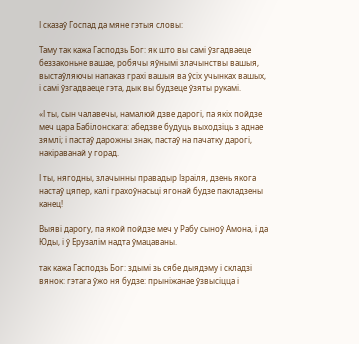І сказаў Госпад да мяне гэтыя словы:

Таму так кажа Гасподзь Бог: як што вы самі ўзгадваеце беззаконьне вашае, робячы яўнымі злачынствы вашыя, выстаўляючы напаказ грахі вашыя ва ўсіх учынках вашых, і самі ўзгадваеце гэта, дык вы будзеце ўзяты рукамі.

«І ты, сын чалавечы, намалюй дзве дарогі, па якіх пойдзе меч цара Бабілонскага: абедзве будуць выходзіць з аднае зямлі; і пастаў дарожны знак, пастаў на пачатку дарогі, накіраванай у горад.

І ты, нягодны, злачынны правадыр Ізраіля, дзень якога настаў цяпер, калі грахоўнасьці ягонай будзе пакладзены канец!

Выяві дарогу, па якой пойдзе меч у Рабу сыноў Амона, і да Юды, і ў Ерузалім надта ўмацаваны.

так кажа Гасподзь Бог: здымі зь сябе дыядэму і складзі вянок: гэтага ўжо ня будзе: прыніжанае ўзвысіцца і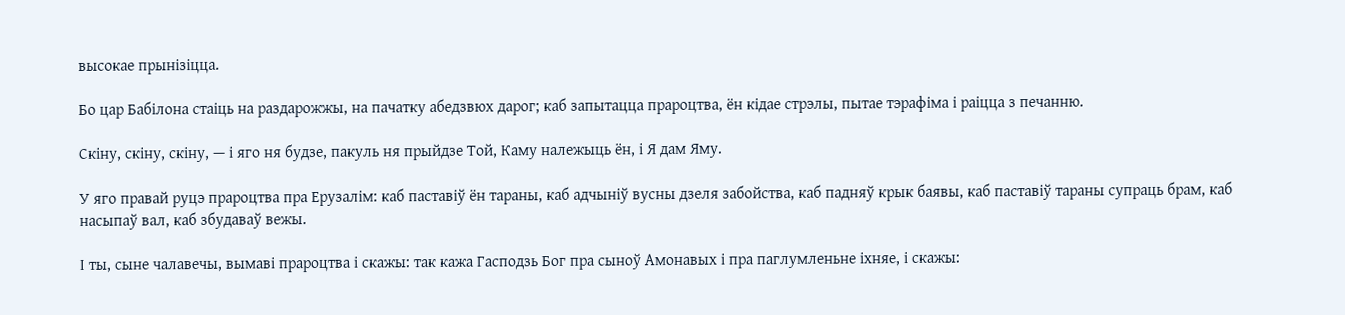высокае прынізіцца.

Бо цар Бабілона стаіць на раздарожжы, на пачатку абедзвюх дарог; каб запытацца прароцтва, ён кідае стрэлы, пытае тэрафіма і раіцца з печанню.

Скіну, скіну, скіну, — і яго ня будзе, пакуль ня прыйдзе Той, Каму належыць ён, і Я дам Яму.

У яго правай руцэ прароцтва пра Ерузалім: каб паставіў ён тараны, каб адчыніў вусны дзеля забойства, каб падняў крык баявы, каб паставіў тараны супраць брам, каб насыпаў вал, каб збудаваў вежы.

І ты, сыне чалавечы, вымаві прароцтва і скажы: так кажа Гасподзь Бог пра сыноў Амонавых і пра паглумленьне іхняе, і скажы: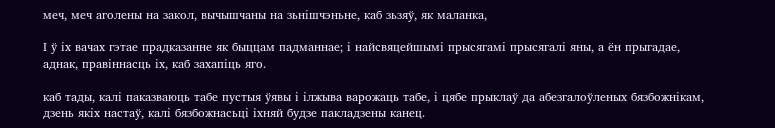меч, меч аголены на закол, вычышчаны на зьнішчэньне, каб зьзяў, як маланка,

І ў іх вачах гэтае прадказанне як быццам падманнае; і найсвяцейшымі прысягамі прысягалі яны, а ён прыгадае, аднак, правіннасць іх, каб захапіць яго.

каб тады, калі паказваюць табе пустыя ўявы і ілжыва варожаць табе, і цябе прыклаў да абезгалоўленых бязбожнікам, дзень якіх настаў, калі бязбожнасьці іхняй будзе пакладзены канец.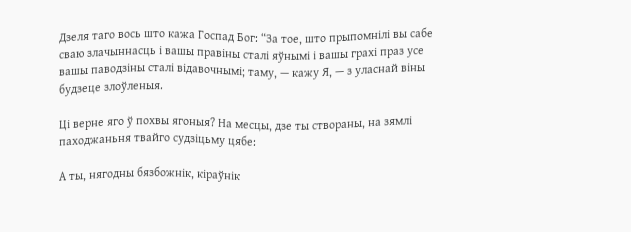Дзеля таго вось што кажа Госпад Бог: “За тое, што прыпомнілі вы сабе сваю злачыннасць і вашы правіны сталі яўнымі і вашы грахі праз усе вашы паводзіны сталі відавочнымі; таму, — кажу Я, — з уласнай віны будзеце злоўленыя.

Ці верне яго ў похвы ягоныя? На месцы, дзе ты створаны, на зямлі паходжаньня твайго судзіцьму цябе:

А ты, нягодны бязбожнік, кіраўнік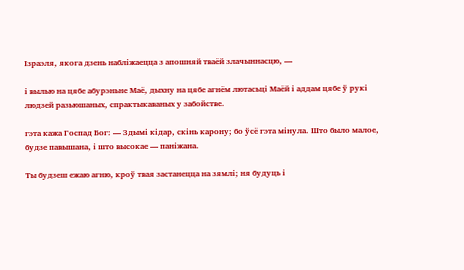Ізраэля, якога дзень набліжаецца з апошняй тваёй злачыннасцю, —

і вылью на цябе абурэньне Маё, дыхну на цябе агнём лютасьці Маёй і аддам цябе ў рукі людзей разьюшаных, спрактыкаваных у забойстве.

гэта кажа Госпад Бог: — Здымі кідар, скінь карону; бо ўсё гэта мінула. Што было малое, будзе павышана, і што высокае — паніжана.

Ты будзеш ежаю агню, кроў твая застанецца на зямлі; ня будуць і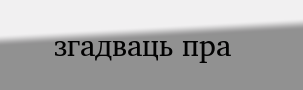згадваць пра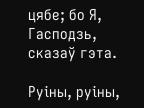цябе; бо Я, Гасподзь, сказаў гэта.

Руіны, руіны,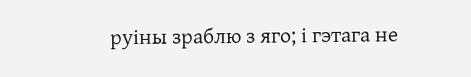руіны зраблю з яго; і гэтага не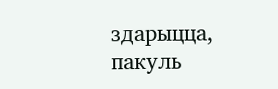здарыцца, пакуль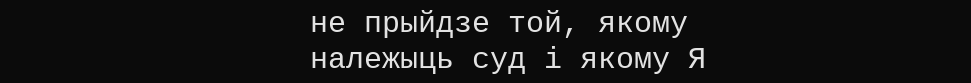не прыйдзе той, якому належыць суд і якому Я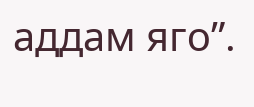аддам яго”.